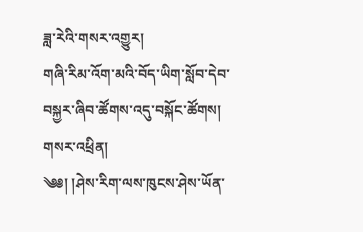ཟླ་རེའི་གསར་འགྱུར།
གཞི་རིམ་འོག་མའི་བོད་ཡིག་སློབ་དེབ་བསྐྱར་ཞིབ་ཚོགས་འདུ་བསྐོང་ཚོགས།
གསར་འཕྲིན།
༄༅། །ཤེས་རིག་ལས་ཁུངས་ཤེས་ཡོན་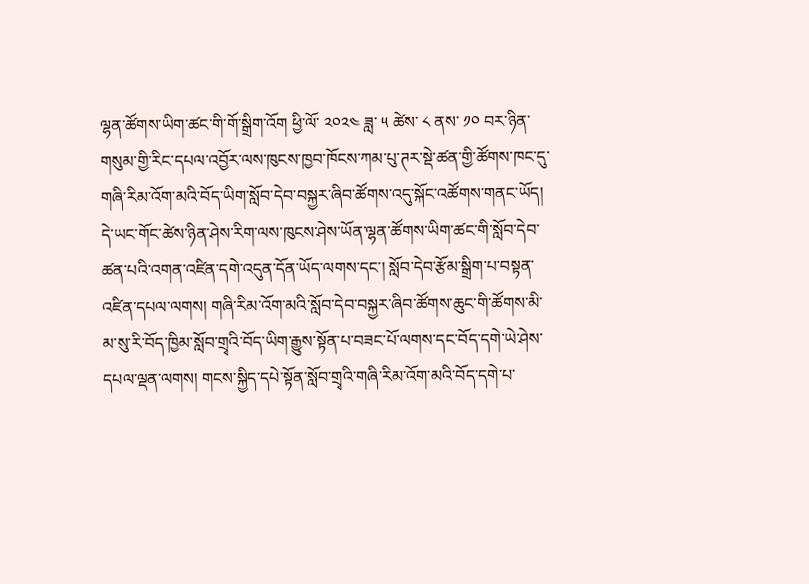ལྷན་ཚོགས་ཡིག་ཚང་གི་གོ་སྒྲིག་འོག ཕྱི་ལོ་ ༢༠༢༤ ཟླ་ ༥ ཚེས་ ༨ ནས་ ༡༠ བར་ཉིན་གསུམ་གྱི་རིང་དཔལ་འབྱོར་ལས་ཁུངས་ཁྱབ་ཁོངས་ཀམ་པུ་ཊར་སྡེ་ཚན་གྱི་ཚོགས་ཁང་དུ་གཞི་རིམ་འོག་མའི་བོད་ཡིག་སློབ་དེབ་བསྐྱར་ཞིབ་ཚོགས་འདུ་སྐོང་འཚོགས་གནང་ཡོད།
དེ་ཡང་གོང་ཚེས་ཉིན་ཤེས་རིག་ལས་ཁུངས་ཤེས་ཡོན་ལྷན་ཚོགས་ཡིག་ཚང་གི་སློབ་དེབ་ཚན་པའི་འགན་འཛིན་དགེ་འདུན་དོན་ཡོད་ལགས་དང་། སློབ་དེབ་རྩོམ་སྒྲིག་པ་བསྟན་འཛིན་དཔལ་ལགས། གཞི་རིམ་འོག་མའི་སློབ་དེབ་བསྐྱར་ཞིབ་ཚོགས་ཆུང་གི་ཚོགས་མི་མ་སུ་རི་བོད་ཁྱིམ་སློབ་གྲྭའི་བོད་ཡིག་རྒྱུས་སྟོན་པ་བཟང་པོ་ལགས་དང་བོད་དགེ་ཡེ་ཤེས་དཔལ་ལྡན་ལགས། གངས་སྐྱིད་དཔེ་སྟོན་སློབ་གྲྭའི་གཞི་རིམ་འོག་མའི་བོད་དགེ་པ་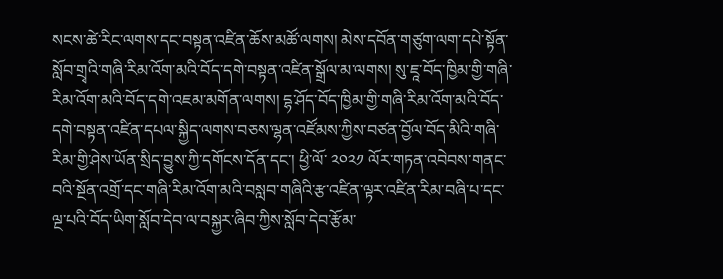སངས་ཚེ་རིང་ལགས་དང་བསྟན་འཛིན་ཆོས་མཚོ་ལགས། མེས་དབོན་གཙུག་ལག་དཔེ་སྟོན་སློབ་གྲྭའི་གཞི་རིམ་འོག་མའི་བོད་དགེ་བསྟན་འཛིན་སྒྲོལ་མ་ལགས། སུ་ཇཱ་བོད་ཁྱིམ་གྱི་གཞི་རིམ་འོག་མའི་བོད་དགེ་འཇམ་མགོན་ལགས། དྷ་ཤོད་བོད་ཁྱིམ་གྱི་གཞི་རིམ་འོག་མའི་བོད་དགེ་བསྟན་འཛིན་དཔལ་སྐྱིད་ལགས་བཅས་ལྷན་འཛོམས་ཀྱིས་བཙན་བྱོལ་བོད་མིའི་གཞི་རིམ་གྱི་ཤེས་ཡོན་སྲིད་བྱུས་ཀྱི་དགོངས་དོན་དང་། ཕྱི་ལོ་ ༢༠༢༡ ལོར་གཏན་འབེབས་གནང་བའི་སྔོན་འགྲོ་དང་གཞི་རིམ་འོག་མའི་བསླབ་གཞིའི་རྩ་འཛིན་ལྟར་འཛིན་རིམ་བཞི་པ་དང་ལྔ་པའི་བོད་ཡིག་སློབ་དེབ་ལ་བསྐྱར་ཞིབ་ཀྱིས་སློབ་དེབ་རྩོམ་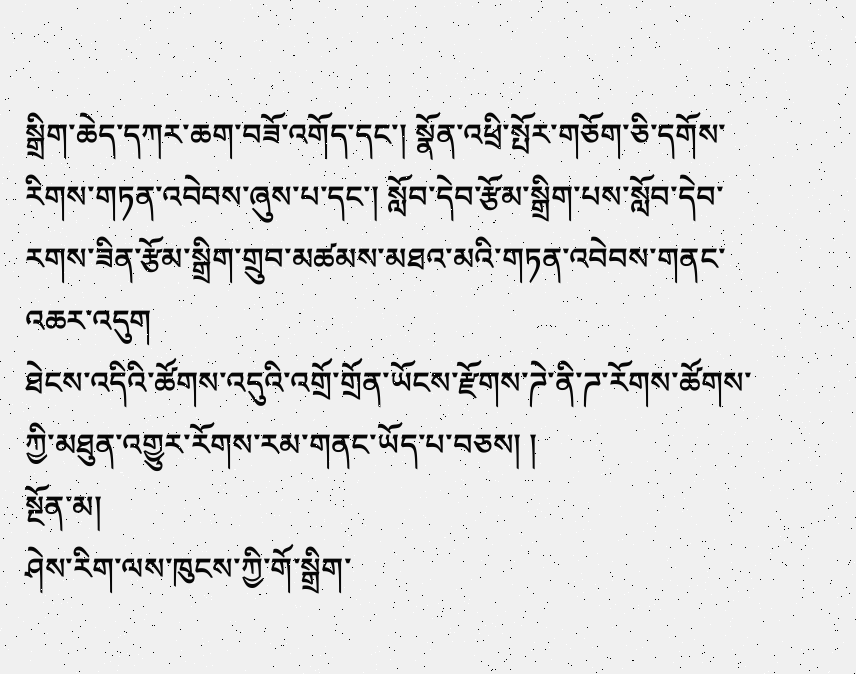སྒྲིག་ཆེད་དཀར་ཆག་བཟོ་འགོད་དང་། སྣོན་འཕྲི་སྤོར་གཅོག་ཅི་དགོས་རིགས་གཏན་འབེབས་ཞུས་པ་དང་། སློབ་དེབ་རྩོམ་སྒྲིག་པས་སློབ་དེབ་རགས་ཟིན་རྩོམ་སྒྲིག་གྲུབ་མཚམས་མཐའ་མའི་གཏན་འབེབས་གནང་འཆར་འདུག
ཐེངས་འདིའི་ཚོགས་འདུའི་འགྲོ་གྲོན་ཡོངས་རྫོགས་ཌེ་ནི་ཌ་རོགས་ཚོགས་ཀྱི་མཐུན་འགྱུར་རོགས་རམ་གནང་ཡོད་པ་བཅས། །
སྔོན་མ།
ཤེས་རིག་ལས་ཁུངས་ཀྱི་གོ་སྒྲིག་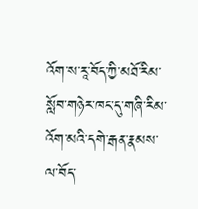འོག་ས་རཱ་བོད་ཀྱི་མཐོ་རིམ་སློབ་གཉེར་ཁང་དུ་གཞི་རིམ་འོག་མའི་དགེ་རྒན་རྣམས་ལ་བོད་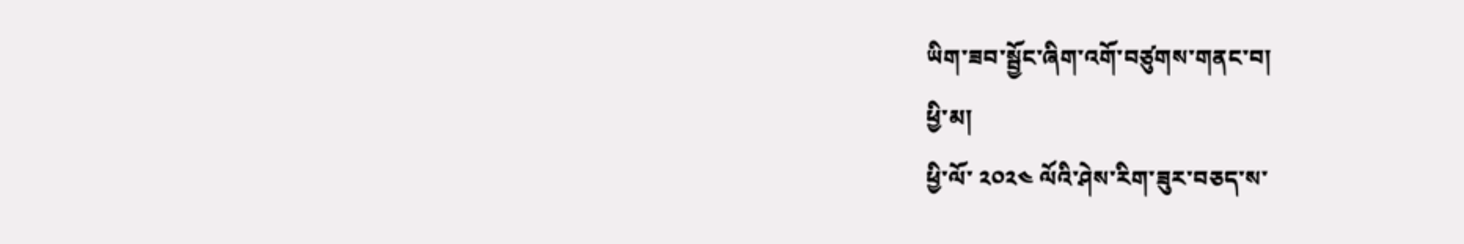ཡིག་ཟབ་སྦྱོང་ཞིག་འགོ་བཙུགས་གནང་བ།
ཕྱི་མ།
ཕྱི་ལོ་ ༢༠༢༤ ལོའི་ཤེས་རིག་ཟུར་བཅད་ས་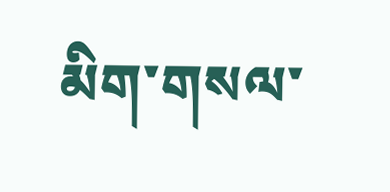མིག་གསལ་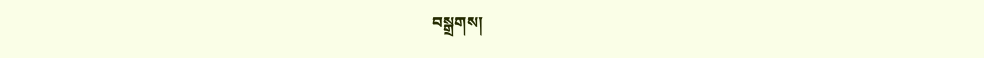བསྒྲགས།